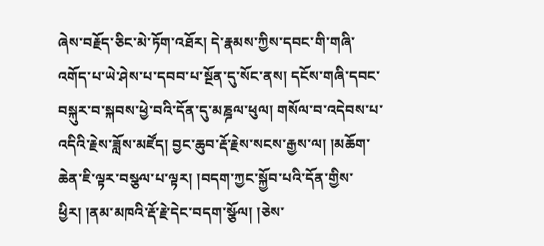ཞེས་བརྗོད་ཅིང་མེ་ཏོག་འཐོར། དེ་རྣམས་ཀྱིས་དབང་གི་གཞི་འགོད་པ་ཡེ་ཤེས་པ་དབབ་པ་སྔོན་དུ་སོང་ནས། དངོས་གཞི་དབང་བསྐུར་བ་སྐབས་ཕྱེ་བའི་དོན་དུ་མཎྜལ་ཕུལ། གསོལ་བ་འདེབས་པ་འདིའི་རྗེས་ཟློས་མཛོད། བྱང་ཆུབ་རྡོ་རྗེས་སངས་རྒྱས་ལ། །མཆོག་ཆེན་ཇི་ལྟར་བསྩལ་པ་ལྟར། །བདག་ཀྱང་སྐྱོབ་པའི་དོན་གྱིས་ཕྱིར། །ནམ་མཁའི་རྡོ་རྗེ་དེང་བདག་སྩོལ། །ཅེས་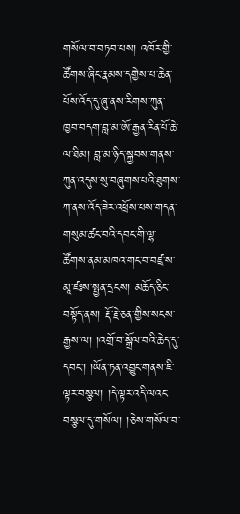གསོལ་བ་བཏབ་པས། འཁོར་གྱི་ཚོགས་ཞིང་རྣམས་དགྱེས་པ་ཆེན་པོས་འོད་དུ་ཞུ་ནས་རིགས་ཀུན་ཁྱབ་བདག་བླ་མ་ཨོ་རྒྱན་རིན་པོ་ཆེ་ལ་ཐིམ། བླ་མ་ཉིད་སྐྱབས་གནས་ཀུན་འདུས་སུ་བཞུགས་པའི་ཐུགས་ཀ་ནས་འོད་ཟེར་འཕྲོས་པས་གདན་གསུམ་ཚང་བའི་དབང་གི་ལྷ་ཚོགས་ནམ་མཁའ་གང་བ་བཛྲ་ས་མཱ་ཛཿས་སྤྱན་དྲངས། མཆོད་ཅིང་བསྟོད་ནས། རྡོ་རྗེ་ཅན་གྱིས་སངས་རྒྱས་ལ། །འགྲོ་བ་སྒྲོལ་བའི་ཆེད་དུ་དབང་། །ཡོན་ཏན་འབྱུང་གནས་ཇི་ལྟར་བསྩལ། །དེ་ལྟར་འདི་ལའང་བསྩལ་དུ་གསོལ། །ཅེས་གསོལ་བ་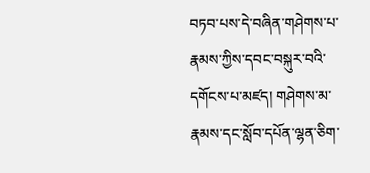བཏབ་པས་དེ་བཞིན་གཤེགས་པ་རྣམས་ཀྱིས་དབང་བསྐུར་བའི་དགོངས་པ་མཛད། གཤེགས་མ་རྣམས་དང་སློབ་དཔོན་ལྷན་ཅིག་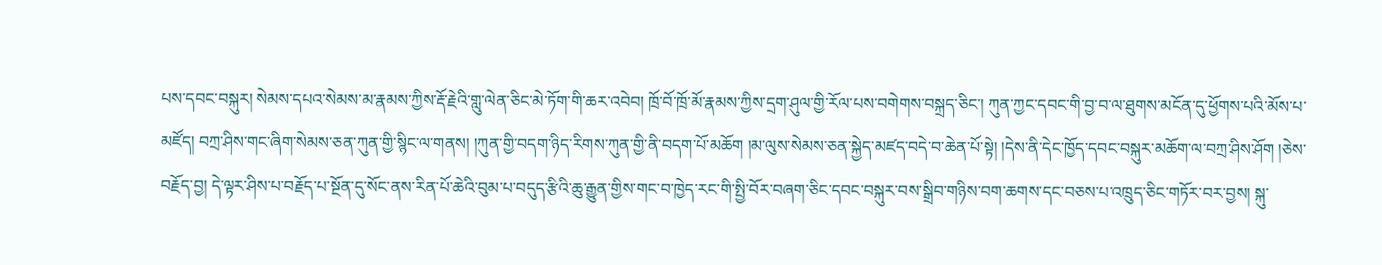པས་དབང་བསྐུར། སེམས་དཔའ་སེམས་མ་རྣམས་ཀྱིས་རྡོ་རྗེའི་གླུ་ལེན་ཅིང་མེ་ཏོག་གི་ཆར་འབེབ། ཁྲོ་བོ་ཁྲོ་མོ་རྣམས་ཀྱིས་དྲག་ཤུལ་གྱི་རོལ་པས་བགེགས་བསྐྲད་ཅིང་། ཀུན་ཀྱང་དབང་གི་བྱ་བ་ལ་ཐུགས་མངོན་དུ་ཕྱོགས་པའི་མོས་པ་མཛོད། བཀྲ་ཤིས་གང་ཞིག་སེམས་ཅན་ཀུན་གྱི་སྙིང་ལ་གནས། །ཀུན་གྱི་བདག་ཉིད་རིགས་ཀུན་གྱི་ནི་བདག་པོ་མཆོག །མ་ལུས་སེམས་ཅན་སྐྱེད་མཛད་བདེ་བ་ཆེན་པོ་སྟེ། །དེས་ནི་དེང་ཁྱོད་དབང་བསྐུར་མཆོག་ལ་བཀྲ་ཤིས་ཤོག །ཅེས་བརྗོད་བྱ། དེ་ལྟར་ཤིས་པ་བརྗོད་པ་སྔོན་དུ་སོང་ནས་རིན་པོ་ཆེའི་བུམ་པ་བདུད་རྩིའི་ཆུ་རྒྱུན་གྱིས་གང་བ་ཁྱེད་རང་གི་སྤྱི་བོར་བཞག་ཅིང་དབང་བསྐུར་བས་སྒྲིབ་གཉིས་བག་ཆགས་དང་བཅས་པ་འཁྲུད་ཅིང་གཏོར་བར་བྱས། སྐུ་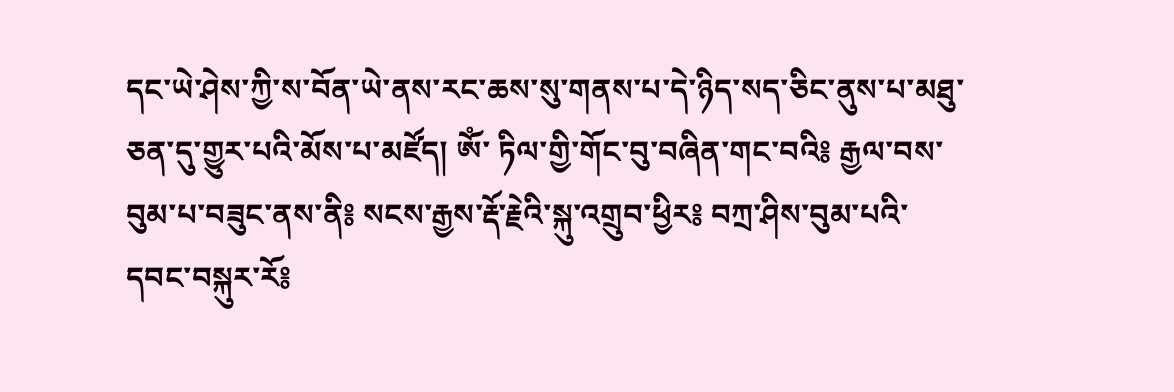དང་ཡེ་ཤེས་ཀྱི་ས་བོན་ཡེ་ནས་རང་ཆས་སུ་གནས་པ་དེ་ཉིད་སད་ཅིང་ནུས་པ་མཐུ་ཅན་དུ་གྱུར་པའི་མོས་པ་མཛོད། ཨོཾ་ ཏིལ་གྱི་གོང་བུ་བཞིན་གང་བའི༔ རྒྱལ་བས་བུམ་པ་བཟུང་ནས་ནི༔ སངས་རྒྱས་རྡོ་རྗེའི་སྐུ་འགྲུབ་ཕྱིར༔ བཀྲ་ཤིས་བུམ་པའི་དབང་བསྐུར་རོ༔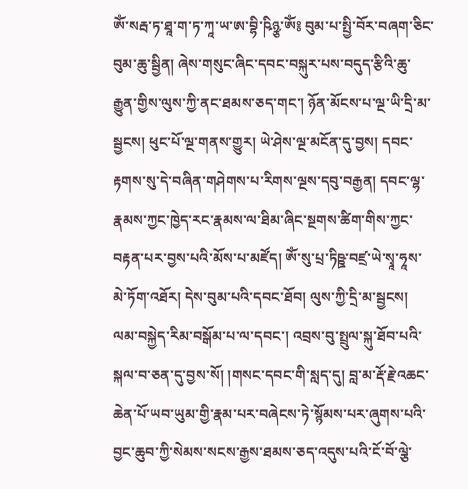ཨོཾ་སརྦ་ཏ་ཐཱ་ག་ཏ་ཀཱ་ཡ་ཨ་བྷི་ཥིཉྩ་ཨོཾ༔ བུམ་པ་སྤྱི་བོར་བཞག་ཅིང་བུམ་ཆུ་སྦྱིན། ཞེས་གསུང་ཞིང་དབང་བསྐུར་པས་བདུད་རྩིའི་ཆུ་རྒྱུན་གྱིས་ལུས་ཀྱི་ནང་ཐམས་ཅད་གང་། ཉོན་མོངས་པ་ལྔ་ཡི་དྲི་མ་སྦྱངས། ཕུང་པོ་ལྔ་གནས་གྱུར། ཡེ་ཤེས་ལྔ་མངོན་དུ་བྱས། དབང་རྟགས་སུ་དེ་བཞིན་གཤེགས་པ་རིགས་ལྔས་དབུ་བརྒྱན། དབང་ལྷ་རྣམས་ཀྱང་ཁྱེད་རང་རྣམས་ལ་ཐིམ་ཞིང་སྔགས་ཚིག་གིས་ཀྱང་བརྟན་པར་བྱས་པའི་མོས་པ་མཛོད། ཨོཾ་སུ་པྲ་ཏིཥྛ་བཛྲ་ཡེ་སྭཱ་ཧཱས་མེ་ཏོག་འཐོར། དེས་བུམ་པའི་དབང་ཐོབ། ལུས་ཀྱི་དྲི་མ་སྦྱངས། ལམ་བསྐྱེད་རིམ་བསྒོམ་པ་ལ་དབང་། འབྲས་བུ་སྤྲུལ་སྐུ་ཐོབ་པའི་སྐལ་བ་ཅན་དུ་བྱས་སོ། །གསང་དབང་གི་སླད་དུ། བླ་མ་རྡོ་རྗེ་འཆང་ཆེན་པོ་ཡབ་ཡུམ་གྱི་རྣམ་པར་བཞེངས་ཏེ་སྙོམས་པར་ཞུགས་པའི་བྱང་ཆུབ་ཀྱི་སེམས་སངས་རྒྱས་ཐམས་ཅད་འདུས་པའི་ངོ་བོ་ལྕེ་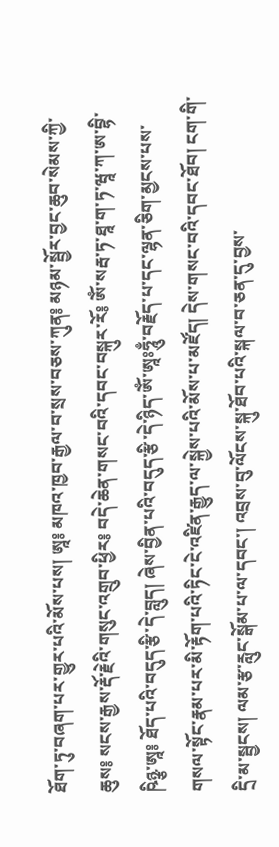ཐོག་ཏུ་བཞག་པར་གྱུར་པའི་མོས་པས། ཨཱ༔ མཁའ་ཁྱབ་རྒྱལ་བ་སྲས་བཅས་ཀུན༔ མཉམ་སྦྱོར་བྱང་ཆུབ་སེམས་ཀྱི་ཆུས༔ སངས་རྒྱས་རྡོ་རྗེའི་གསུང་འགྲུབ་ཕྱིར༔ བདེ་ཆེན་གསང་བའི་དབང་བསྐུར་རོ༔ ཨོཾ་སརྦ་ཏ་ཐཱ་ག་ཏ་ཝཱ་ཀ་ཨ་བྷི་ཥིཉྩ་ཨཱ༔ ཐོད་པའི་བདུད་རྩི་དེ་བླུད། ཞེས་བྱིན་པའི་བདུད་རྩི་དེ་ཉིད་ཨོཾ་ཨཱཿཧཱུྃ་བརྗོད་པ་དང་ལྷན་ཅིག་མྱངས་པས་གསལ་སྟོང་རྣམ་པར་མི་རྟོག་པའི་ཏིང་ངེ་འཛིན་རྒྱུད་ལ་སྐྱེས་པའི་མོས་པ་མཛོད། དེས་གསང་བའི་དབང་ཐོབ། ངག་གི་དྲི་མ་སྦྱངས། ལམ་རྩ་རླུང་སྒོམ་པ་ལ་དབང་། འབྲས་བུ་ལོངས་སྐུ་ཐོབ་པའི་སྐལ་བ་ཅན་དུ་བྱས་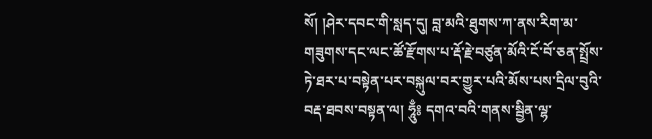སོ། །ཤེར་དབང་གི་སླད་དུ། བླ་མའི་ཐུགས་ཀ་ནས་རིག་མ་གཟུགས་དང་ལང་ཚོ་རྫོགས་པ་རྡོ་རྗེ་བཙུན་མོའི་ངོ་བོ་ཅན་སྤྲོས་ཏེ་ཐར་པ་བསྟེན་པར་བསྐུལ་བར་གྱུར་པའི་མོས་པས་དྲིལ་བུའི་བརྡ་ཐབས་བསྟན་ལ། ཧཱུྃ༔ དགའ་བའི་གནས་སྦྱིན་ལྷ་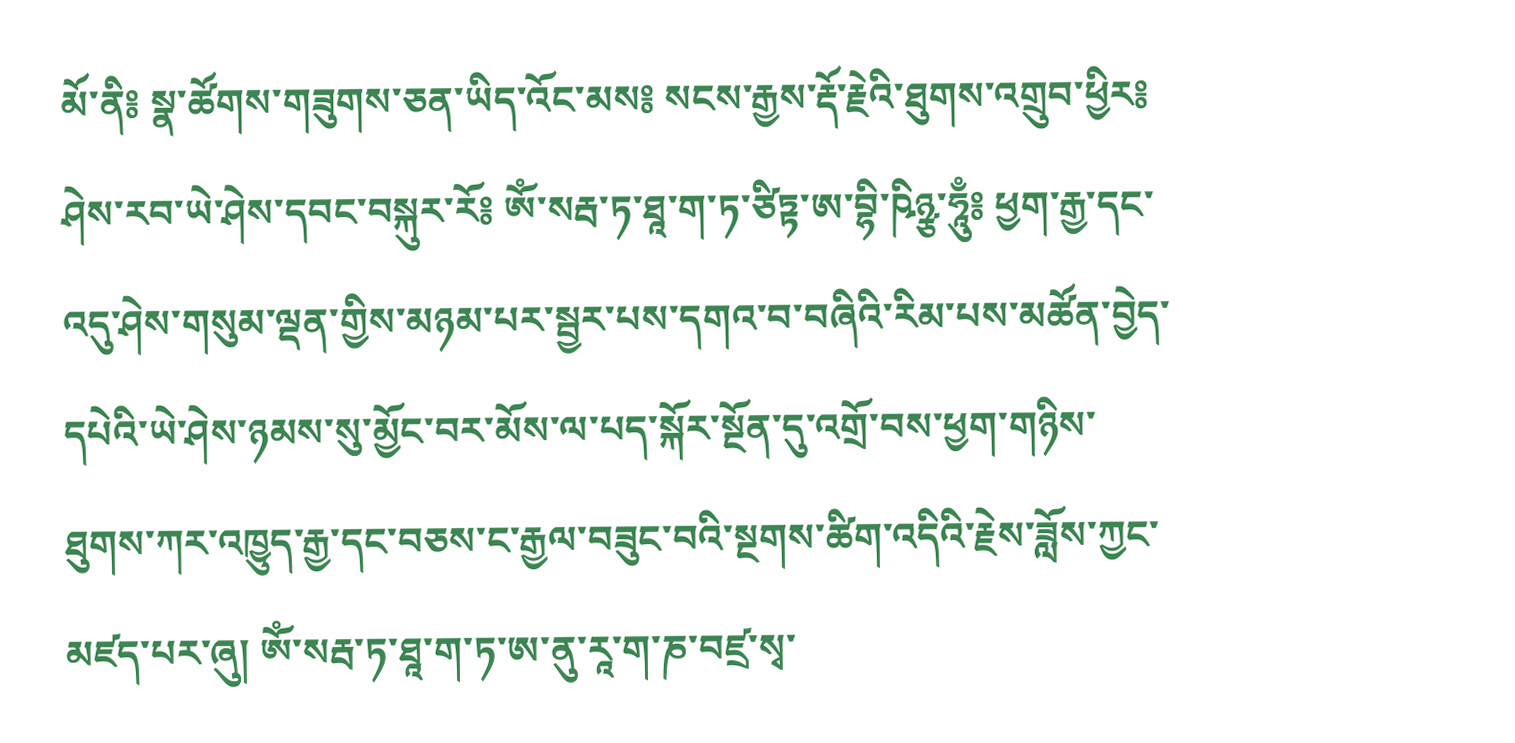མོ་ནི༔ སྣ་ཚོགས་གཟུགས་ཅན་ཡིད་འོང་མས༔ སངས་རྒྱས་རྡོ་རྗེའི་ཐུགས་འགྲུབ་ཕྱིར༔ ཤེས་རབ་ཡེ་ཤེས་དབང་བསྐུར་རོ༔ ཨོཾ་སརྦ་ཏ་ཐཱ་ག་ཏ་ཙིཏྟ་ཨ་བྷི་ཥིཉྩ་ཧཱུྃ༔ ཕྱག་རྒྱ་དང་འདུ་ཤེས་གསུམ་ལྡན་གྱིས་མཉམ་པར་སྦྱར་པས་དགའ་བ་བཞིའི་རིམ་པས་མཚོན་བྱེད་དཔེའི་ཡེ་ཤེས་ཉམས་སུ་མྱོང་བར་མོས་ལ་པད་སྐོར་སྔོན་དུ་འགྲོ་བས་ཕྱག་གཉིས་ཐུགས་ཀར་འཁྱུད་རྒྱ་དང་བཅས་ང་རྒྱལ་བཟུང་བའི་སྔགས་ཚིག་འདིའི་རྗེས་ཟློས་ཀྱང་མཛད་པར་ཞུ། ཨོཾ་སརྦ་ཏ་ཐཱ་ག་ཏ་ཨ་ནུ་རཱ་ག་ཎ་བཛྲ་སྭ་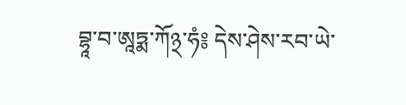བྷཱ་བ་ཨཱཏྨ་ཀོ྅་ཧཾ༔ དེས་ཤེས་རབ་ཡེ་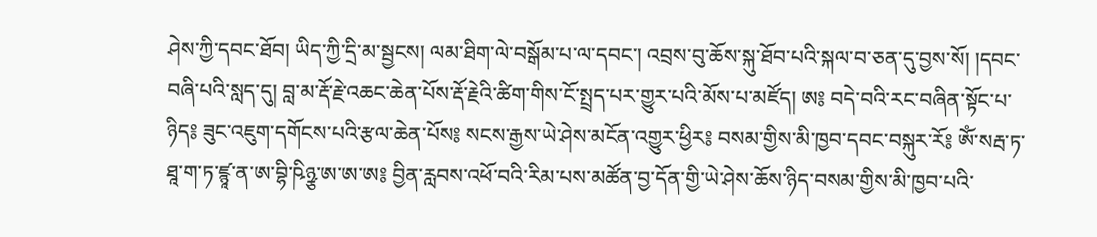ཤེས་ཀྱི་དབང་ཐོབ། ཡིད་ཀྱི་དྲི་མ་སྦྱངས། ལམ་ཐིག་ལེ་བསྒོམ་པ་ལ་དབང་། འབྲས་བུ་ཆོས་སྐུ་ཐོབ་པའི་སྐལ་བ་ཅན་དུ་བྱས་སོ། །དབང་བཞི་པའི་སླད་དུ། བླ་མ་རྡོ་རྗེ་འཆང་ཆེན་པོས་རྡོ་རྗེའི་ཚིག་གིས་ངོ་སྤྲད་པར་གྱུར་པའི་མོས་པ་མཛོད། ཨ༔ བདེ་བའི་རང་བཞིན་སྟོང་པ་ཉིད༔ ཟུང་འཇུག་དགོངས་པའི་རྩལ་ཆེན་པོས༔ སངས་རྒྱས་ཡེ་ཤེས་མངོན་འགྱུར་ཕྱིར༔ བསམ་གྱིས་མི་ཁྱབ་དབང་བསྐུར་རོ༔ ཨོཾ་སརྦ་ཏ་ཐཱ་ག་ཏ་ཛྙཱ་ན་ཨ་བྷི་ཥིཉྩ་ཨ་ཨ་ཨ༔ བྱིན་རླབས་འཕོ་བའི་རིམ་པས་མཚོན་བྱ་དོན་གྱི་ཡེ་ཤེས་ཆོས་ཉིད་བསམ་གྱིས་མི་ཁྱབ་པའི་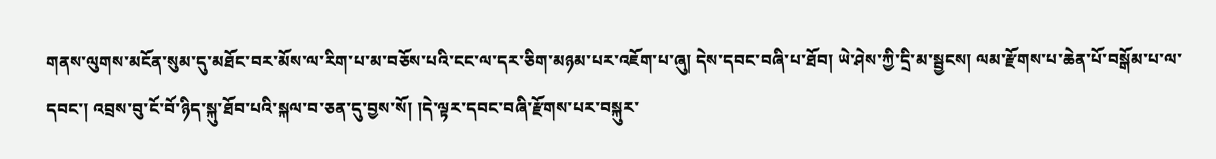གནས་ལུགས་མངོན་སུམ་དུ་མཐོང་བར་མོས་ལ་རིག་པ་མ་བཅོས་པའི་ངང་ལ་དར་ཅིག་མཉམ་པར་འཇོག་པ་ཞུ། དེས་དབང་བཞི་པ་ཐོབ། ཡེ་ཤེས་ཀྱི་དྲི་མ་སྦྱངས། ལམ་རྫོགས་པ་ཆེན་པོ་བསྒོམ་པ་ལ་དབང་། འབྲས་བུ་ངོ་བོ་ཉིད་སྐུ་ཐོབ་པའི་སྐལ་བ་ཅན་དུ་བྱས་སོ། །དེ་ལྟར་དབང་བཞི་རྫོགས་པར་བསྐུར་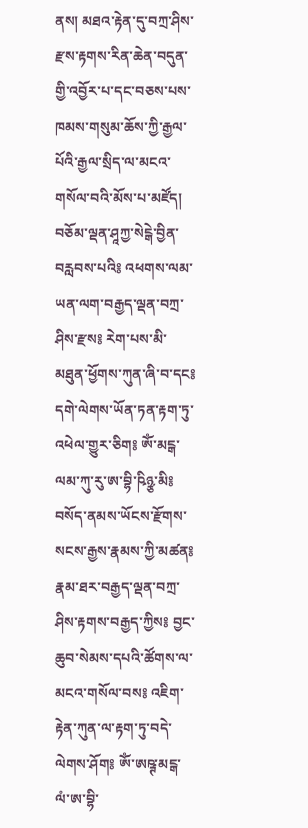ནས། མཐའ་རྟེན་དུ་བཀྲ་ཤིས་རྫས་རྟགས་རིན་ཆེན་བདུན་གྱི་འབྱོར་པ་དང་བཅས་པས་ཁམས་གསུམ་ཆོས་ཀྱི་རྒྱལ་པོའི་རྒྱལ་སྲིད་ལ་མངའ་གསོལ་བའི་མོས་པ་མཛོད། བཅོམ་ལྡན་ཤཱཀྱ་སེངྒེ་བྱིན་བརླབས་པའི༔ འཕགས་ལམ་ཡན་ལག་བརྒྱད་ལྡན་བཀྲ་ཤིས་རྫས༔ རེག་པས་མི་མཐུན་ཕྱོགས་ཀུན་ཞི་བ་དང༔ དགེ་ལེགས་ཡོན་ཏན་རྟག་ཏུ་འཕེལ་གྱུར་ཅིག༔ ཨོཾ་མངྒ་ལམ་ཀུ་རུ་ཨ་བྷི་ཥིཉྩ་མི༔ བསོད་ནམས་ཡོངས་རྫོགས་སངས་རྒྱས་རྣམས་ཀྱི་མཚན༔ རྣམ་ཐར་བརྒྱད་ལྡན་བཀྲ་ཤིས་རྟགས་བརྒྱད་ཀྱིས༔ བྱང་ཆུབ་སེམས་དཔའི་ཚོགས་ལ་མངའ་གསོལ་བས༔ འཇིག་རྟེན་ཀུན་ལ་རྟག་ཏུ་བདེ་ལེགས་ཤོག༔ ཨོཾ་ཨཥྚ་མངྒ་ལཾ་ཨ་བྷི་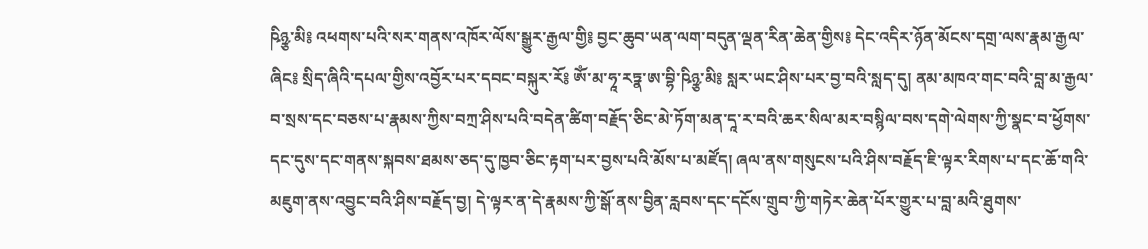ཥིཉྩ་མི༔ འཕགས་པའི་སར་གནས་འཁོར་ལོས་སྒྱུར་རྒྱལ་གྱི༔ བྱང་ཆུབ་ཡན་ལག་བདུན་ལྡན་རིན་ཆེན་གྱིས༔ དེང་འདིར་ཉོན་མོངས་དགྲ་ལས་རྣམ་རྒྱལ་ཞིང༔ སྲིད་ཞིའི་དཔལ་གྱིས་འབྱོར་པར་དབང་བསྐུར་རོ༔ ཨོཾ་མ་ཧཱ་རཏྣ་ཨ་བྷི་ཥིཉྩ་མི༔ སླར་ཡང་ཤིས་པར་བྱ་བའི་སླད་དུ། ནམ་མཁའ་གང་བའི་བླ་མ་རྒྱལ་བ་སྲས་དང་བཅས་པ་རྣམས་ཀྱིས་བཀྲ་ཤིས་པའི་བདེན་ཚིག་བརྗོད་ཅིང་མེ་ཏོག་མན་དཱ་ར་བའི་ཆར་སིལ་མར་བསྙིལ་བས་དགེ་ལེགས་ཀྱི་སྣང་བ་ཕྱོགས་དང་དུས་དང་གནས་སྐབས་ཐམས་ཅད་དུ་ཁྱབ་ཅིང་རྟག་པར་བྱས་པའི་མོས་པ་མཛོད། ཞལ་ནས་གསུངས་པའི་ཤིས་བརྗོད་ཇི་ལྟར་རིགས་པ་དང་ཆོ་གའི་མཇུག་ནས་འབྱུང་བའི་ཤིས་བརྗོད་བྱ། དེ་ལྟར་ན་དེ་རྣམས་ཀྱི་སྒོ་ནས་བྱིན་རླབས་དང་དངོས་གྲུབ་ཀྱི་གཏེར་ཆེན་པོར་གྱུར་པ་བླ་མའི་ཐུགས་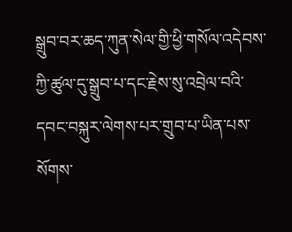སྒྲུབ་བར་ཆད་ཀུན་སེལ་གྱི་ཕྱི་གསོལ་འདེབས་ཀྱི་ཚུལ་དུ་སྒྲུབ་པ་དང་རྗེས་སུ་འབྲེལ་བའི་དབང་བསྐུར་ལེགས་པར་གྲུབ་པ་ཡིན་པས་སོགས་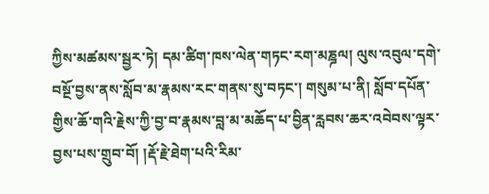ཀྱིས་མཚམས་སྦྱར་ཏེ། དམ་ཚིག་ཁས་ལེན་གཏང་རག་མཎྜལ། ལུས་འབུལ་དགེ་བསྔོ་བྱས་ནས་སློབ་མ་རྣམས་རང་གནས་སུ་བཏང་། གསུམ་པ་ནི། སློབ་དཔོན་གྱིས་ཆོ་གའི་རྗེས་ཀྱི་བྱ་བ་རྣམས་བླ་མ་མཆོད་པ་བྱིན་རླབས་ཆར་འབེབས་ལྟར་བྱས་པས་གྲུབ་བོ། །རྡོ་རྗེ་ཐེག་པའི་རིམ་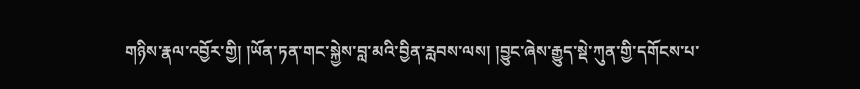གཉིས་རྣལ་འབྱོར་གྱི། །ཡོན་ཏན་གང་སྐྱེས་བླ་མའི་བྱིན་རླབས་ལས། །བྱུང་ཞེས་རྒྱུད་སྡེ་ཀུན་གྱི་དགོངས་པ་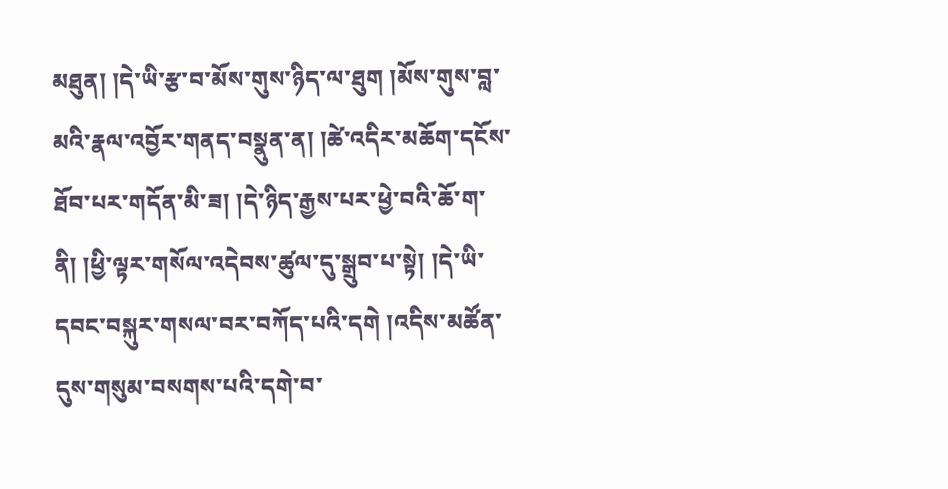མཐུན། །དེ་ཡི་རྩ་བ་མོས་གུས་ཉིད་ལ་ཐུག །མོས་གུས་བླ་མའི་རྣལ་འབྱོར་གནད་བསྣུན་ན། །ཚེ་འདིར་མཆོག་དངོས་ཐོབ་པར་གདོན་མི་ཟ། །དེ་ཉིད་རྒྱས་པར་ཕྱེ་བའི་ཆོ་ག་ནི། །ཕྱི་ལྟར་གསོལ་འདེབས་ཚུལ་དུ་སྒྲུབ་པ་སྟེ། །དེ་ཡི་དབང་བསྐུར་གསལ་བར་བཀོད་པའི་དགེ །འདིས་མཚོན་དུས་གསུམ་བསགས་པའི་དགེ་བ་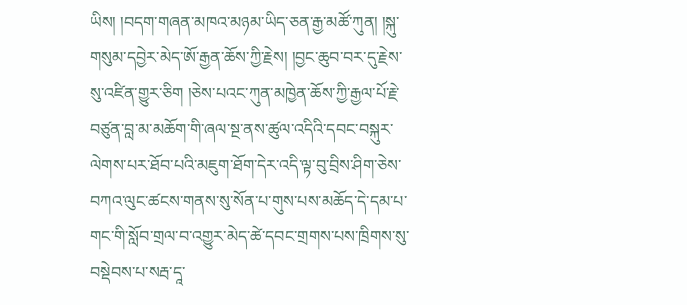ཡིས། །བདག་གཞན་མཁའ་མཉམ་ཡིད་ཅན་རྒྱ་མཚོ་ཀུན། །སྐུ་གསུམ་དབྱེར་མེད་ཨོ་རྒྱན་ཆོས་ཀྱི་རྗེས། །བྱང་ཆུབ་བར་དུ་རྗེས་སུ་འཛིན་གྱུར་ཅིག །ཅེས་པའང་ཀུན་མཁྱེན་ཆོས་ཀྱི་རྒྱལ་པོ་རྗེ་བཙུན་བླ་མ་མཆོག་གི་ཞལ་སྔ་ནས་ཚུལ་འདིའི་དབང་བསྐུར་ལེགས་པར་ཐོབ་པའི་མཇུག་ཐོག་དེར་འདི་ལྟ་བུ་བྲིས་ཤིག་ཅེས་བཀའ་ལུང་ཚངས་གནས་སུ་སོན་པ་གུས་པས་མཆོད་དེ་དམ་པ་གང་གི་སློབ་གྲལ་བ་འགྱུར་མེད་ཚེ་དབང་གྲགས་པས་ཁྲིགས་སུ་བསྡེབས་པ་སརྦ་དཱ་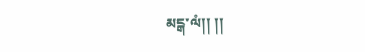མངྒ་ལཾ།། །།